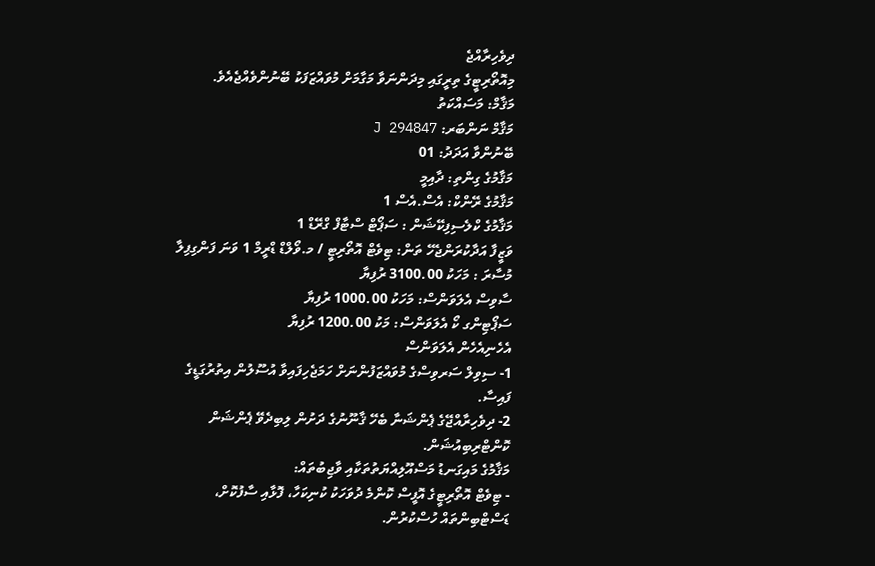ދިވެހިރާއްޖެ
މިއޮތޯރިޓީގެ ތިރީގައި މިދަންނަވާ މަގާމަށް މުވައްޒަފަކު ބޭނުންވެއްޖެއެވެ.
މަޤާމް: މަސައްކަތު
މަޤާމް ނަންބަރ: J 294847
ބޭނުންވާ އަދަދު: 01
މަޤާމުގެ ގިންތި: ދާއިމީ
މަޤާމުގެ ރޭންކް: އެސް.އެސް 1
މަޤާމުގެ ކްލެސިފިކޭޝަން : ސަޕޯޓް ސްޓާފް ގްރޭޑް 1
ވަޒީފާ އަދާކުރަންޖެހޭ ތަން: ޓިވެޓް އޮތޯރިޓީ / މ.ވޯލްޑް ޑްރީމް 1 ވަނަ ފަންގިފިލާ
މުސާރަ : މަހަކު 3100.00 ރުފިޔާ
ސާވިސް އެލަވަންސް: މަހަކު 1000.00 ރުފިޔާ
ސަޕޯޓިންގ ކޯ އެލަވަންސް: މަކު 1200.00 ރުފިޔާ
އެހެނިއެހެން އެލަވަންސް
1- ސިވިލް ސަރވިސްގެ މުވައްޒަފުންނަށް ހަމަޖެހިފައިވާ އުސޫލުން އިތުރުގަޑީގެ ފައިސާ.
2- ދިވެހިރާއްޖޭގެ ޕެންޝަނާ ބެހޭ ޤާނޫނުގެ ދަށުން ލިބިދެވޭ ޕެންޝަން ކޮންޓްރިބިއުޝަން.
މަޤާމުގެ މައިގަނޑު މަސްއޫލިއްޔަތުތަކާއި ވާޖިބުތައް:
- ޓިވެޓް އޮތޯރިޓީގެ އޮފީސް ކޮންމެ ދުވަހަކު ކުނިކަހާ، ފޮޅާއި ސާފުކޮށް، ޑަސްޓްބިންތައް ހުސްކުރުން.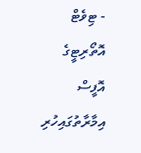- ޓިވެޓް އޮތޯރިޓީގެ އޮފީސް އިމާރާތުގައިހުރި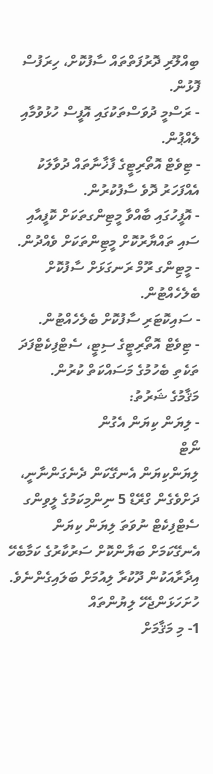ބިއްލޫރި ދޮރުފަތްތައް ސާފުކޮށް، ހިރަފުސް ފޮޅުން.
- ރަސްމީ ދުވަސްތަކުގައި އޮފީސް ހުޅުވުމާއި ލެއްޕުން.
- ޓިވެޓް އޮތޯރިޓީގެ ފާޚާނާތައް ދުވާލަކު އެއްފަހަރު ދޮވެ ސާފުކުރުން.
- އޮފީހުގައި ބާއްވާ މީޓިންގތަކަށް ކޮފީއާއި ސައި ތައްޔާރުކޮށް މީޓިންތަކަށް ވެއްދުން.
- މީޓިންގ ރޫމް ރަނގަޅަށް ސާފުކޮށް ބެލެހެއްޓުން.
- ސައިކޮޓަރި ސާފުކޮށް ބެލެހެއްޓުން.
- ޓިވެޓް އޮތޯރިޓީގެ ސިޓީ، ސެޓްފިކެޓްފަދަ ތަކެތި ބެހުމުގެ މަސައްކަތް ކުރުން.
މަޤާމުގެ ޝަރުތު:
- ލިޔަން ކިޔަން އެގުން
ނޯޓް
ލިޔަންކިޔަން އެނގޭކަން ދެނެގަންނާނީ، ދަށްވެގެން ގްރޭޑް 5 ނިންމިކަމުގެ ލީވިންގ ސެޓްފިކެޓް ނުވަތަ ލިޔަން ކިޔަން އެނގޭކަމަށް ބަޔާންކޮށް ސަރުކާރުގެ ކަމާބެހޭ އިދާރާއަކުން ދޫކުރާ ލިއުމަށް ބަލައިގެންނެވެ.
ހުށަހަޅަންޖެހޭ ލިޔުންތައް
1- މި މަޤާމަށް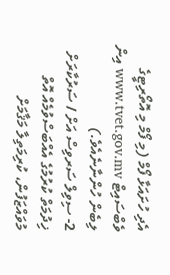އެދި ހުށައަޅާ ފޯމް (މި ފޯމް މި އޮތޯރިޓީގެ ވެބްސައިޓް www.tvet.gov.mv އިން ލިބެން ހުންނާނެއެވެ.)
2- ސިވިލް ސަރވިސް އަށް / ސަރުކާރަށް ޚިދުމަތް ކުރުމުގެ އެއްބަސްވުމެއް އޮތް މުވައްޒަފުން، ކުރިމަތިލާ މަޤާމަށް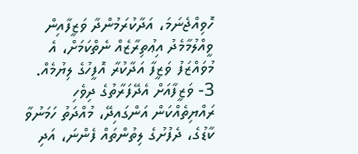ހޮވިއްޖެނަމަ، އަދާކުރަމުންދާ ވަޒީފާއިން ވީއްލުމާމެދު އިޢުތިރާޒެއް ނެތްކަމަށް، އެ މުވައްޒަފު ވަޒީފާ އަދާކުރާ އޮފީހުގެ ލިޔުމެއް.
3- ވަޒީފާއަށް އެދޭފަރާތުގެ ދިވެހި ރައްޔިތެއްކަން އަންގައިދޭ، މުއްދަތު ހަމަނުވާ ކާޑުގެ، ދެފުށުގެ ލިތުންތައް ފެންނަ، އަދި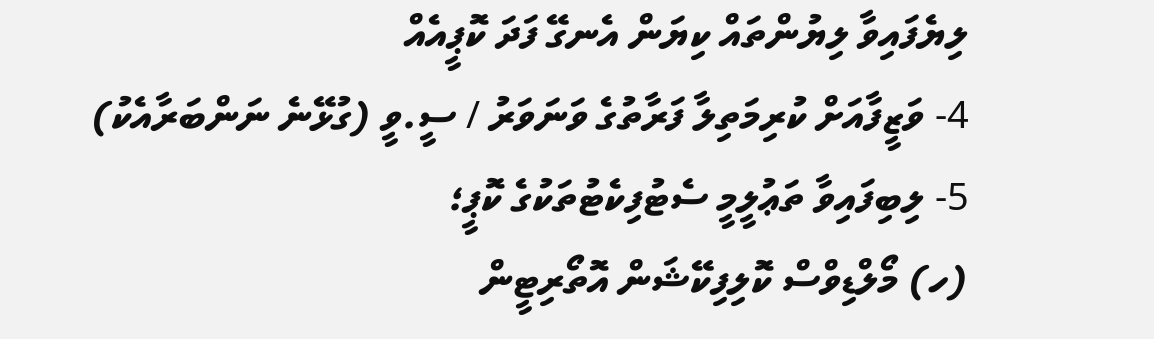ލިޔެފައިވާ ލިޔުންތައް ކިޔަން އެނގޭ ފަދަ ކޮޕީއެއް
4- ވަޒީފާއަށް ކުރިމަތިލާ ފަރާތުގެ ވަނަވަރު / ސީ.ވީ (ގުޅޭނެ ނަންބަރާއެކު)
5- ލިބިފައިވާ ތަޢުލީމީ ސެޓުފިކެޓުތަކުގެ ކޮޕީ؛
(ހ) މޯލްޑިވްސް ކޮލިފިކޭޝަން އޮތޯރިޓީން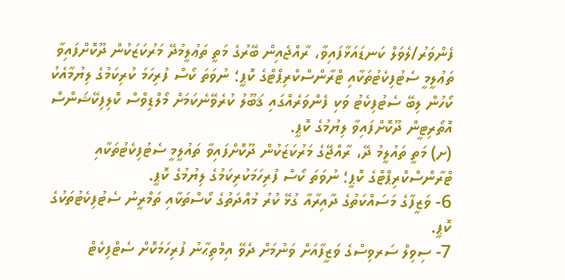ފެންވަރު/ލެވަލް ކަނޑައަޅާފައިވާ، ރާއްޖެއިން ބޭރުގެ މަތީ ތަޢުލީމުދޭ މަރުކަޒަކުން ދޫކޮށްފައިވާ ތަޢުލީމީ ސެޓުފިކެޓުތަކާއި ޓްރާންސްކްރިޕްޓްގެ ކޮޕީ؛ ނުވަތަ ކޯސް ފުރިހަމަ ކުރިކަމުގެ ލިޔުމާއެކު ކޯހުން ލިބޭ ސެޓުފިކެޓު ވަކި ފެންވަރެއްގައި ޤަބޫލު ކުރެވޭނެކަމަށް މޯލްޑިވްސް ކޮލިފިކޭޝަންސް އޮތޯރިޓީން ދޫކޮށްފައިވާ ލިޔުމުގެ ކޮޕީ.
(ށ) މަތީ ތައުލީމު ދޭ، ރާއްޖޭގެ މަރުކަޒަކުން ދޫކޮށްފައިވާ ތައުލީމީ ސެޓުފިކެޓުތަކާއި ޓްރާންސްކްރިޕްޓްގެ ކޮޕީ؛ ނުވަތަ ކޯސް ފުރިހަމަކުރިކަމުގެ ލިޔުމުގެ ކޮޕީ.
6- ވަޒީފާގެ މަސައްކަތުގެ ދާއިރާއާ ގުޅޭ ކުރު މުއްދަތުގެ ކޯސްތަކާއި ތަމްރީނު ސެޓުފިކެޓުތަކުގެ ކޮޕީ.
7- ސިވިލް ސަރވިސްގެ ވަޒީފާއަށް ވަނުމަށް ދެވޭ އިމްތިޙާނު ފުރިހަމަކޮށް ސެޓްފިކެޓް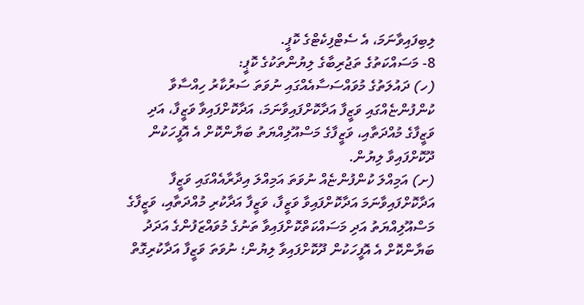ލިބިފައިވާނަމަ، އެ ސެޓްފިކެޓްގެ ކޮޕީ.
8- މަސައްކަތުގެ ތަޖުރިބާގެ ލިޔުންތަކުގެ ކޮޕީ:
(ހ) ދައުލަތުގެ މުވައްސަސާއެއްގައި ނުވަތަ ސަރުކާރު ހިއްސާވާ ކުންފުންޏެއްގައި ވަޒީފާ އަދާކޮށްފައިވާނަމަ، އަދާކޮށްފައިވާ ވަޒީފާ، އަދި ވަޒީފާގެ މުއްދަތާއި، ވަޒީފާގެ މަސްއޫލިއްޔަތު ބަޔާންކޮށް އެ އޮފީހަކުން ދޫކޮށްފައިވާ ލިޔުން.
(ށ) އަމިއްލަ ކުންފުންޏެއް ނުވަތަ އަމިއްލަ އިދާރާއެއްގައި ވަޒީފާ އަދާކޮށްފައިވާނަމަ އަދާކޮށްފައިވާ ވަޒީފާ، ވަޒީފާ އަދާކުރި މުއްދަތާއި، ވަޒީފާގެ މަސްއޫލިއްޔަތު އަދި މަސައްކަތްކޮށްފައިވާ ތަނުގެ މުވައްޒަފުންގެ އަދަދު ބަޔާންކޮށް އެ އޮފީހަކުން ދޫކޮށްފައިވާ ލިޔުން؛ ނުވަތަ ވަޒީފާ އަދާކުރިގޮތް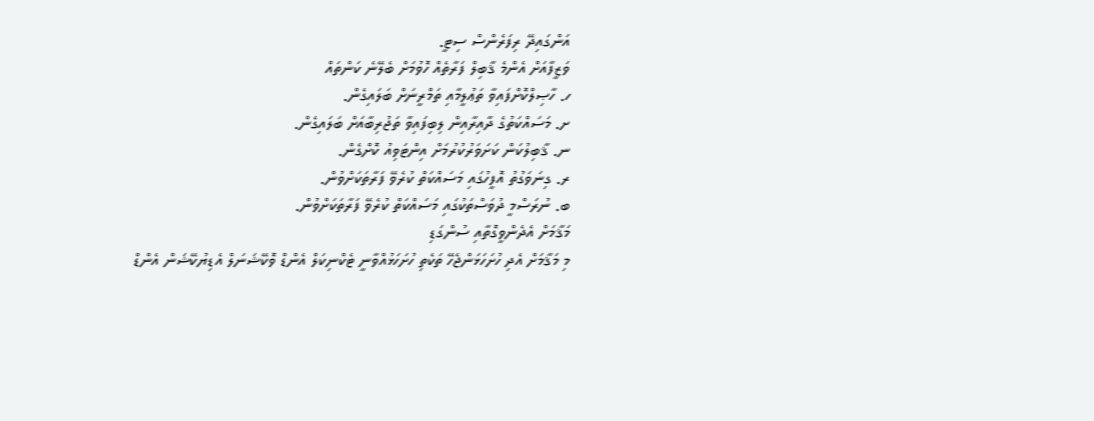އަންގައިދޭ ރިފަރެންސް ސިޓީ.
ވަޒީފާއަށް އެންމެ ޤާބިލް ފަރާތެއް ހޮވުމަށް ބެލޭނެ ކަންތައް
ހ. ހާޞިލްކޮށްފައިވާ ތަޢުލީމާއި ތަމްރީނަށް ބަލައިގެން.
ށ. މަސައްކަތުގެ ދާއިރާއިން ލިބިފައިވާ ތަޖުރިބާއަށް ބަލައިގެން.
ނ. ޤާބިލުކަން ކަށަވަރުކުރުމަށް އިންޓަވިއު ކޮށްގެން.
ރ. ގިނަވަގުތު އޮފީހުގައި މަސައްކަތް ކުރެވޭ ފަރާތަކަށްވުން.
ބ. ނުރަސްމީ ދުވަސްތަކުގައި މަސައްކަތް ކުރެވޭ ފަރާތަކަށްވުން.
މަޤާމަށް އެދެންވީގޮތާއި ސުންގަޑި
މި މަޤާމަށް އެދި ހުށަހަޅަންޖެހޭ ތަކެތި ހުށަހަޅުއްވާނީ ޓެކްނިކަލް އެންޑް ވޮކޭޝަނަލް އެޑިޔުކޭޝަން އެންޑް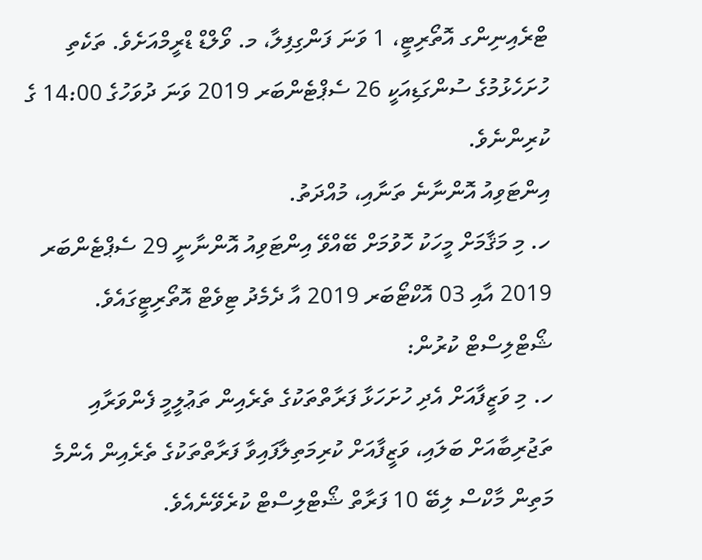ޓްރެއިނިންގ އޮތޯރިޓީ، 1 ވަނަ ފަންގިފިލާ، މ. ވޯލްޑް ޑްރީމްއަށެވެ. ތަކެތި ހުށަހެޅުމުގެ ސުންގަޑިއަކީ 26 ސެޕްޓެންބަރ 2019 ވަނަ ދުވަހުގެ 14:00 ގެ ކުރިންނެވެ.
އިންޓަވިއު އޮންނާނެ ތަނާއި، މުއްދަތު.
ހ. މި މަޤާމަށް މީހަކު ހޮވުމަށް ބޭއްވޭ އިންޓަވިއު އޮންނާނީ 29 ސެޕްޓެންބަރ 2019 އާއި 03 އޮކްޓޯބަރ 2019 އާ ދެމެދު ޓިވެޓް އޮތޯރިޓީގައެވެ.
ޝޯޓްލިސްޓް ކުރުން:
ހ. މި ވަޒީފާއަށް އެދި ހުށަހަޅާ ފަރާތްތަކުގެ ތެރެއިން ތަޢުލީމީ ފެންވަރާއި ތަޖުރިބާއަށް ބަލައި، ވަޒީފާއަށް ކުރިމަތިލާފައިވާ ފަރާތްތަކުގެ ތެރެއިން އެންމެ މަތިން މާކްސް ލިބޭ 10 ފަރާތް ޝޯޓްލިސްޓް ކުރެވޭނެއެވެ.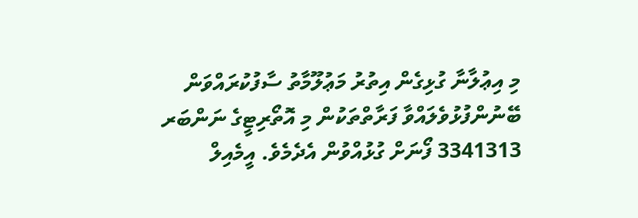މި އިޢުލާނާ ގުޅިގެން އިތުރު މަޢުލޫމާތު ސާފުކުރައްވަން ބޭނުންފުޅުވެލައްވާ ފަރާތްތަކުން މި އޮތޯރިޓީގެ ނަންބަރ 3341313 ފޯނަށް ގުޅުއްވުން އެދެމެވެ. އީމެއިލް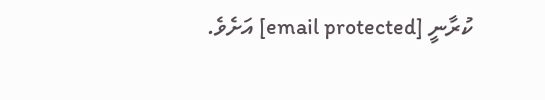ކުރާނީ [email protected] އަށެވެ.